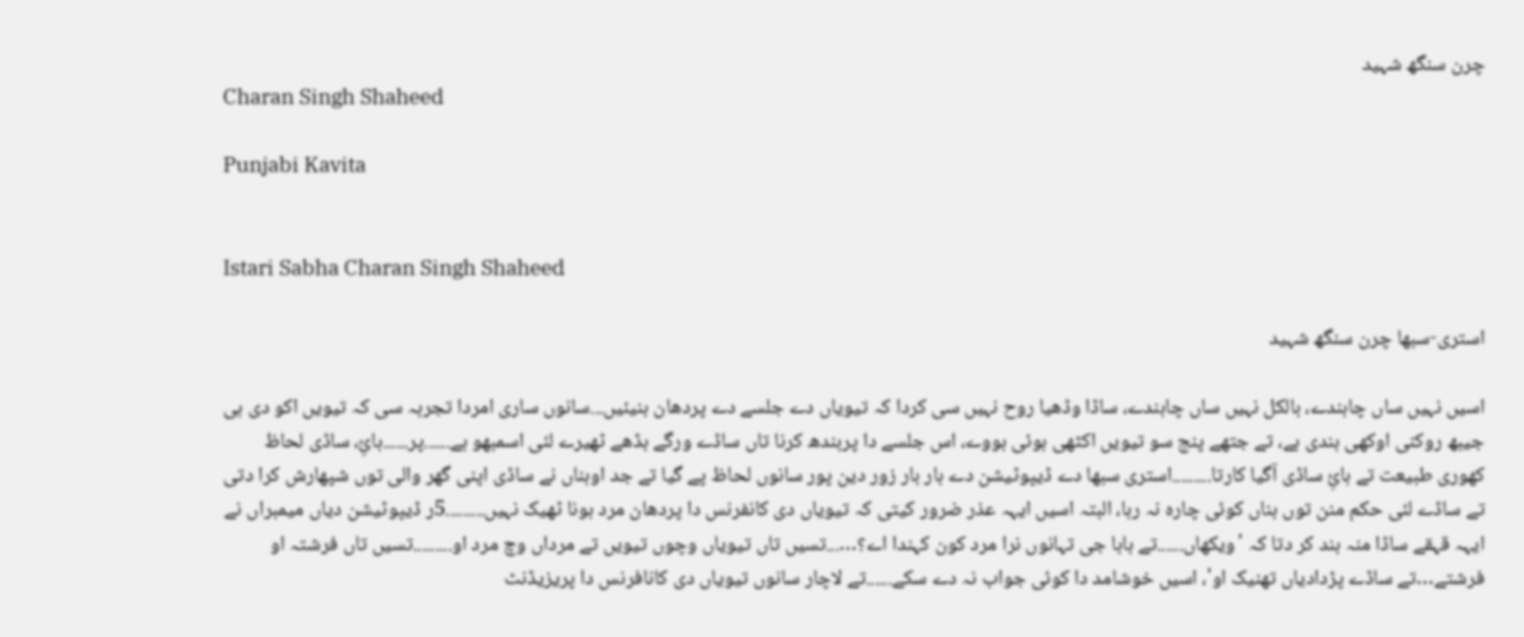چرن سنگھ شہید
Charan Singh Shaheed

Punjabi Kavita


Istari Sabha Charan Singh Shaheed

استری-سبھا چرن سنگھ شہید

اسیں نہیں ساں چاہندے، بالکل نہیں ساں چاہندے، ساڈا وڈھیا روح نہیں سی کردا کہ تیویاں دے جلسے دے پردھان بنیئیں...سانوں ساری امردا تجربہ سی کہ تیویں اکو دی ہی جیبھ روکنی اوکھی ہندی ہے، تے جتھے پنج سو تیویں اکٹھی ہوئی ہووے، اس جلسے دا پربندھ کرنا تاں ساڈے ورگے بڈھے ٹھیرے لئی اسمبھو ہے......پر......ہائِ، ساڈی لحاظ کھوری طبیعت تے ہائِ ساڈی آگیا کارتا.........استری سبھا دے ڈیپوٹیشن دے بار بار زور دین پور سانوں لحاظ پے گیا تے جد اوہناں نے ساڈی اپنی گھر والی توں شپھارش کرا دتی تے ساڈے لئی حکم منن توں بناں کوئی چارہ نہ رہا، البتہ اسیں ایہہ عذر ضرور کیتی کہ تیویاں دی کانفرنس دا پردھان مرد ہونا ٹھیک نہیں.........5ر ڈیپوٹیشن دیاں میمبراں نے ایہہ قہقے ساڈا منہ بند کر دتا کہ 'ویکھاں......تے بابا جی تہانوں نرا مرد کون کہندا اے؟…...تسیں تاں تیویاں وچوں تیویں تے مرداں وچ مرد او.........تسیں تاں فرشتہ او فرشتے…تے ساڈے پڑدادیاں تھنیک او'، اسیں خوشامد دا کوئی جواب نہ دے سکے......تے لاچار سانوں تیویاں دی کانافرنس دا پریزیڈنٹ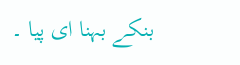بنکے بہنا ای پیا ۔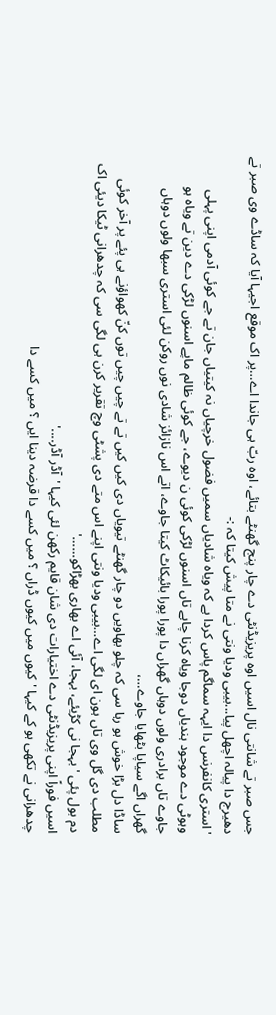جس صبر تے شانتی نال اسیں اوہ پریزیڈنٹی دے چار پنج گھنٹے بتائے، اوہ ربّ ہی جاندا اے…پر اک موقع اجیہا آیا کہ ساڈے وی صبر تے دھیرج دا پیالہ اچھل پیا...بیبی ودیا ونتی نے متا پیش کیتا کہ :-
'استری کانفرنس دا ایہہ سماگم پاس کردا ہے کہ ویاہ شادیاں سمیں فضول خرچیاں نہ کیتیاں جان تے جے کوئی آدمی اپنی پہلی وہوٹی دے موجود ہندیاں دوجا ویاہ کرنا چاہے تاں اسنوں لڑکی کوئی ن دیوے، جے کوئی ظالم ماپے اسنوں لڑکی دے دین تے ویاہ ہو جاوے تاں برادری ولوں دوہاں گھراں دا پورا پورا بائیکاٹ کیتا جاوے، اتے اس نازائز شادی نوں روکن لئی استری سبھا ولوں دوہاں گھراں اگے سیاپا بٹھایا جاوے…،
ساڈا دل بڑا خوش ہو رہا سی کہ چلو بھاویں دو چار گھنٹے تیویاں دی کیں کیں تے تے چیں چیں توں کنّ کھواؤنے ہی پئے پر آخر کوئی مطلب دی گل وی تاں ہون ای لگی اے…بیبی ودیا ونتی اپنے اس متے دی پشٹی وچ تقریر کرن ہی لگی سی کہ چدھرانی ٹیکا دیئی اک دم بول پئی 'بہجا نی کڑیئے، بہجا، آئی اے بھاری بھڑاکو……'
اسیں فوراً اپنی پریزیڈنٹی دے اختیارات دی شان قایم رکھن لئی کیہا 'آڈر آڈر....'
چدھرانی نے تکھی ہو کے کیہا 'کیوں میں کیوں ڈراں ؟ میں کسے دا قرضہ دینا ایں ؟ میں کسے دا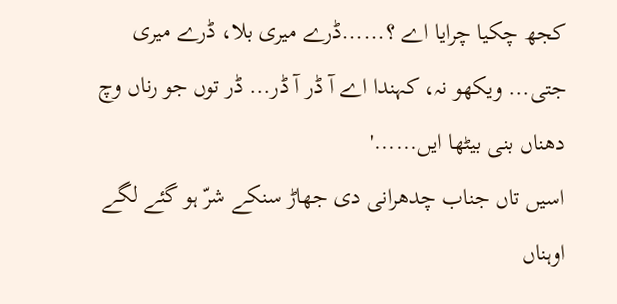کجھ چکیا چرایا اے ؟......ڈرے میری بلا، ڈرے میری جتی... ویکھو نہ، کہندا اے آ ڈر آ ڈر... ڈر توں جو رناں وچ دھناں بنی بیٹھا ایں......'
اسیں تاں جناب چدھرانی دی جھاڑ سنکے شرّ ہو گئے لگے اوہناں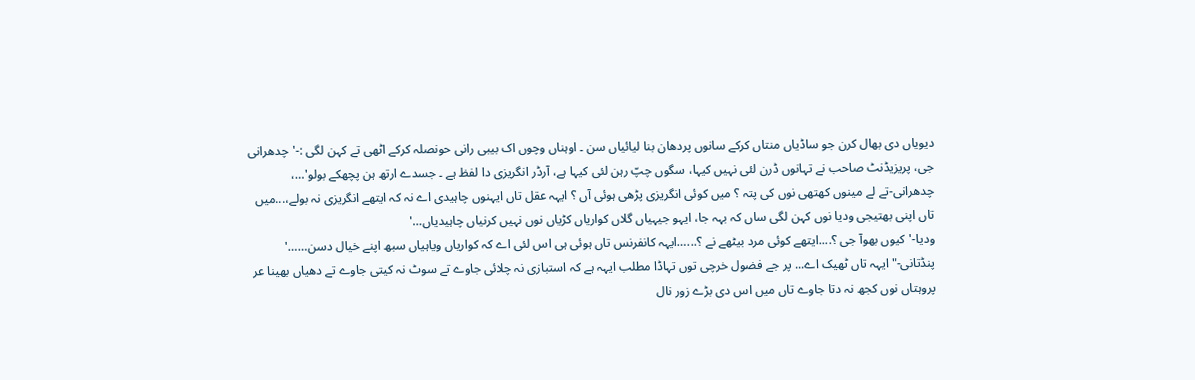دیویاں دی بھال کرن جو ساڈیاں منتاں کرکے سانوں پردھان بنا لیائیاں سن ۔ اوہناں وچوں اک بیبی رانی حونصلہ کرکے اٹھی تے کہن لگی :-'چدھرانی جی، پریزیڈنٹ صاحب نے تہانوں ڈرن لئی نہیں کیہا، سگوں چپّ رہن لئی کیہا ہے، آرڈر انگریزی دا لفظ ہے ۔ جسدے ارتھ ہن پچھکے بولو'…،
چدھرانی-تے لے مینوں کھتھی نوں کی پتہ ؟ میں کوئی انگریزی پڑھی ہوئی آں ؟ ایہہ عقل تاں ایہنوں چاہیدی اے نہ کہ ایتھے انگریزی نہ بولے،...میں تاں اپنی بھتیجی ودیا نوں کہن لگی ساں کہ بہہ جا، ایہو جیہیاں گلاں کواریاں کڑیاں نوں نہیں کرنیاں چاہیدیاں…'
ودیا-'کیوں بھوآ جی ؟....ایتھے کوئی مرد بیٹھے نے ؟...…ایہہ کانفرنس تاں ہوئی ہی اس لئی اے کہ کواریاں ویاہیاں سبھ اپنے خیال دسن……'
پنڈتانی-"ایہہ تاں ٹھیک اے... پر جے فضول خرچی توں تہاڈا مطلب ایہہ ہے کہ استبازی نہ چلائی جاوے تے سوٹ نہ کیتی جاوے تے دھیاں بھینا عر پروہتاں نوں کجھ نہ دتا جاوے تاں میں اس دی بڑے زور نال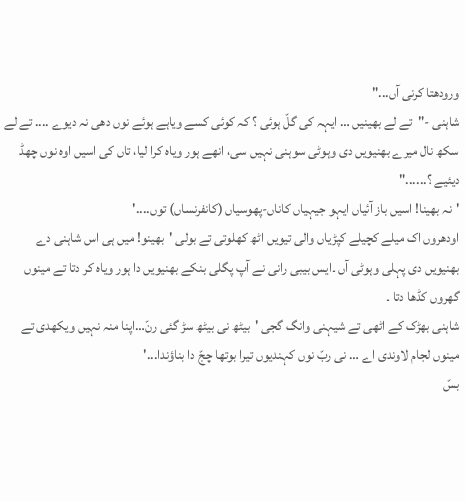ورودھتا کرنی آں..."
شاہنی -"تے لے بھینیں … ایہہ کی گلّ ہوئی ؟ کہ کوئی کسے ویاہے ہوئے نوں دھی نہ دیوے .... تے لے سکھ نال میرے بھنیویں دی وہوٹی سوہنی نہیں سی، انھے ہور ویاہ کرا لیا، تاں کی اسیں اوہ نوں چھڈ دیئیے ؟......"
'نہ بھینا! اسیں باز آئیاں ایہو جیہیاں کاناں-پھوسیاں (کانفرنساں) توں....'
اودھروں اک میلے کچیلے کپڑیاں والی تیویں اٹھ کھلوتی تے بولی 'بھینو! میں ہی اس شاہنی دے بھنیویں دی پہلی وہوٹی آں ۔ایس بیبی رانی نے آپ پگلی بنکے بھنیویں دا ہور ویاہ کر دتا تے مینوں گھروں کڈھا دتا ۔
شاہنی بھڑک کے اٹھی تے شیہنی وانگ گجی 'بیٹھ نی بیٹھ سڑ گئی رنّ…اپنا منہ نہیں ویکھدی تے مینوں لجام لاوندی اے … نی ربّ نوں کہندیوں تیرا بوتھا چجّ دا بناؤندا...'
بسّ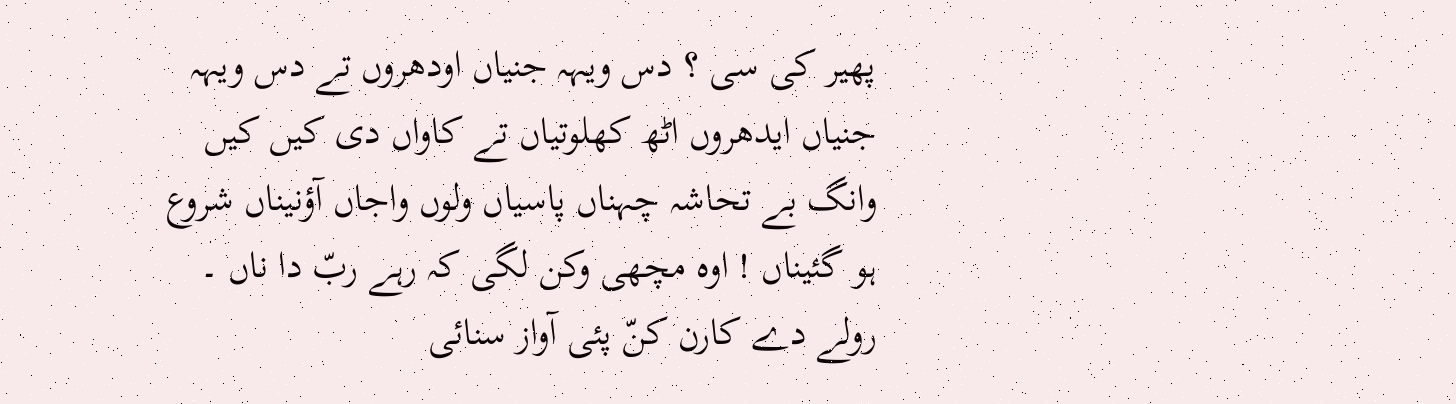پھیر کی سی ؟ دس ویہہ جنیاں اودھروں تے دس ویہہ جنیاں ایدھروں اٹھ کھلوتیاں تے کاواں دی کیں کیں وانگ بے تحاشہ چہناں پاسیاں ولوں واجاں آؤنیناں شروع ہو گئیناں ! اوہ مچھی وکن لگی کہ رہے ربّ دا ناں ۔ رولے دے کارن کنّ پئی آواز سنائی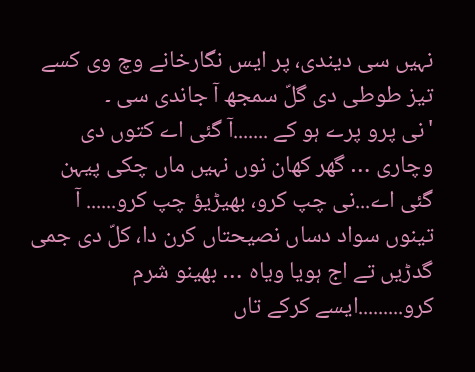نہیں سی دیندی، پر ایس نگارخانے وچ وی کسے تیز طوطی دی گلّ سمجھ آ جاندی سی ۔
'نی پرو پرے ہو کے .......آ گئی اے کتوں دی وچاری … گھر کھان نوں نہیں ماں چکی پیہن گئی اے...نی چپ کرو، بھیڑیؤ چپ کرو...... آ تینوں سواد دساں نصیحتاں کرن دا، کلّ دی جمی گدڑیں تے اج ہویا ویاہ … بھینو شرم کرو.........ایسے کرکے تاں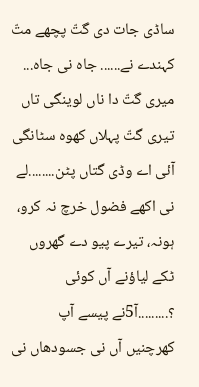ساڈی جات دی گتّ پچھے متّ کہندے نے...... جاہ نی جاہ... میری گتّ دا ناں لوینگی تاں تیری گتّ پہلاں کھوہ سٹانگی آئی اے وڈی گتاں پٹن........لے نی اکھے فضول خرچ نہ کرو، ہونہ، تیرے پیو دے گھروں ٹکے لیاؤنے آں کوئی ؟.........آ5نے پیسے آپ کھرچنیں آں نی جسودھاں نی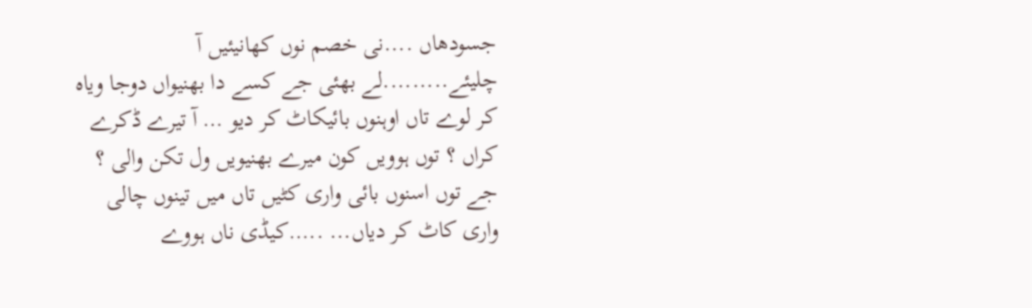جسودھاں ....نی خصم نوں کھانیئیں آ چلیئے.........لے بھئی جے کسے دا بھنیواں دوجا ویاہ کر لوے تاں اوہنوں بائیکاٹ کر دیو … آ تیرے ڈکرے کراں ؟ توں ہوویں کون میرے بھنیویں ول تکن والی ؟ جے توں اسنوں بائی واری کٹیں تاں میں تینوں چالی واری کاٹ کر دیاں... ..…کیڈی ناں ہووے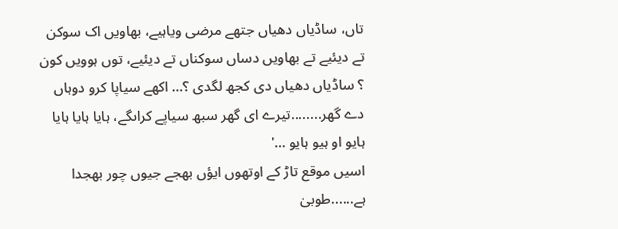تاں، ساڈیاں دھیاں جتھے مرضی ویاہیے، بھاویں اک سوکن تے دیئیے تے بھاویں دساں سوکناں تے دیئیے، توں ہوویں کون ؟ ساڈیاں دھیاں دی کجھ لگدی ؟… اکھے سیاپا کرو دوہاں دے گھر........تیرے ای گھر سبھ سیاپے کراںگے، ہایا ہایا ہایا ہایو او ہیو ہایو …'
اسیں موقع تاڑ کے اوتھوں ایؤں بھجے جیوں چور بھجدا ہے......طوبیٰ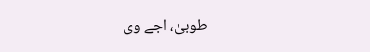طوبیٰ، اجے وی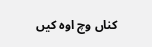کناں وچ اوہ کیں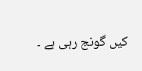کیں گونج رہی ہے ۔